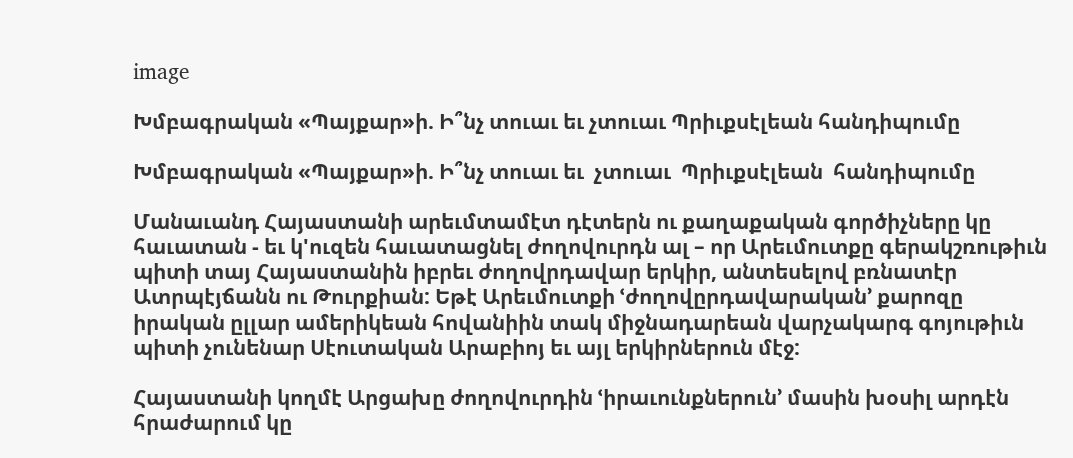image

Խմբագրական «Պայքար»ի. Ի՞նչ տուաւ եւ չտուաւ Պրիւքսէլեան հանդիպումը

Խմբագրական «Պայքար»ի. Ի՞նչ տուաւ եւ  չտուաւ  Պրիւքսէլեան  հանդիպումը

Մանաւանդ Հայաստանի արեւմտամէտ դէտերն ու քաղաքական գործիչները կը հաւատան - եւ կ'ուզեն հաւատացնել ժողովուրդն ալ – որ Արեւմուտքը գերակշռութիւն պիտի տայ Հայաստանին իբրեւ ժողովրդավար երկիր, անտեսելով բռնատէր Ատրպէյճանն ու Թուրքիան: Եթէ Արեւմուտքի ՙժողովըրդավարական՚ քարոզը իրական ըլլար ամերիկեան հովանիին տակ միջնադարեան վարչակարգ գոյութիւն պիտի չունենար Սէուտական Արաբիոյ եւ այլ երկիրներուն մէջ:

Հայաստանի կողմէ Արցախը ժողովուրդին ՙիրաւունքներուն՚ մասին խօսիլ արդէն հրաժարում կը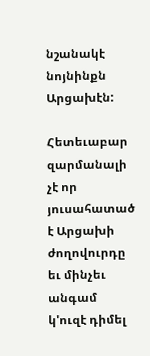նշանակէ նոյնինքն Արցախէն:

Հետեւաբար զարմանալի չէ որ յուսահատած է Արցախի ժողովուրդը եւ մինչեւ անգամ կ'ուզէ դիմել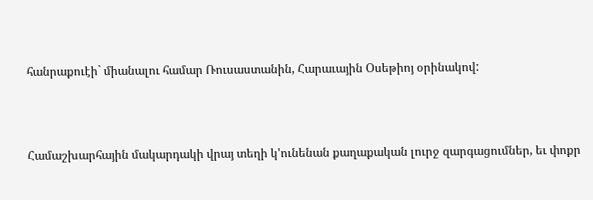հանրաքուէի` միանալու համար Ռուսաստանին, Հարաւային Օսեթիոյ օրինակով:



Համաշխարհային մակարդակի վրայ տեղի կ'ունենան քաղաքական լուրջ զարգացումներ, եւ փոքր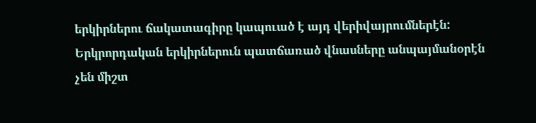երկիրներու ճակատագիրը կապուած է այդ վերիվայրումներէն: Երկրորդական երկիրներուն պատճառած վնասները անպայմանօրէն չեն միշտ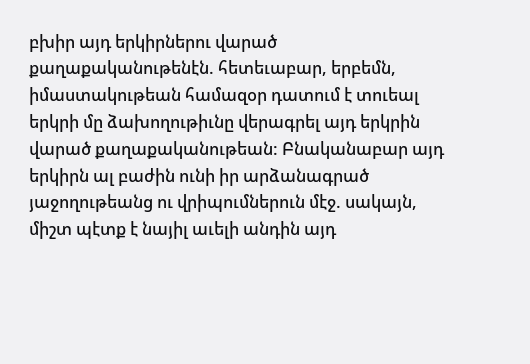բխիր այդ երկիրներու վարած քաղաքականութենէն. հետեւաբար, երբեմն, իմաստակութեան համազօր դատում է տուեալ երկրի մը ձախողութիւնը վերագրել այդ երկրին վարած քաղաքականութեան: Բնականաբար այդ երկիրն ալ բաժին ունի իր արձանագրած յաջողութեանց ու վրիպումներուն մէջ. սակայն, միշտ պէտք է նայիլ աւելի անդին այդ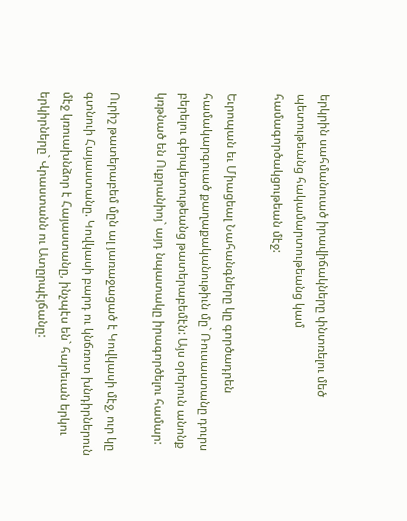երկրին սահմանուած իրավիճակները փնտռելու մեծ պետութեանց հակամարտութեանց կամ համագործակցութեան մէջ:

Եւրոպան եւ Միացեալ Նահանգները կը գործադրեն համակարգուած քաղաքականութիւն մը` Ռուսաստանը դուրս բերելու գերպետութեանց թատերաբեմէն: Այս օրերուն անոնք կռթնած են Ուքրանիոյ` այդ նպատակը իրագործելու համար:

Ուրիշ թատերաբեմ մըն ալ յառաջացած է Կովկասի մէջ, ուր կը գտնուի Հայաստանը. Կովկասի բարդ ու կնճռոտ խնդիրներուն մէջ կռուախնձոր է Հայաստանը, ինչպէս են` հարեւան երկու երկիրները` Վրաստանն ու Ատըրպէյճանը: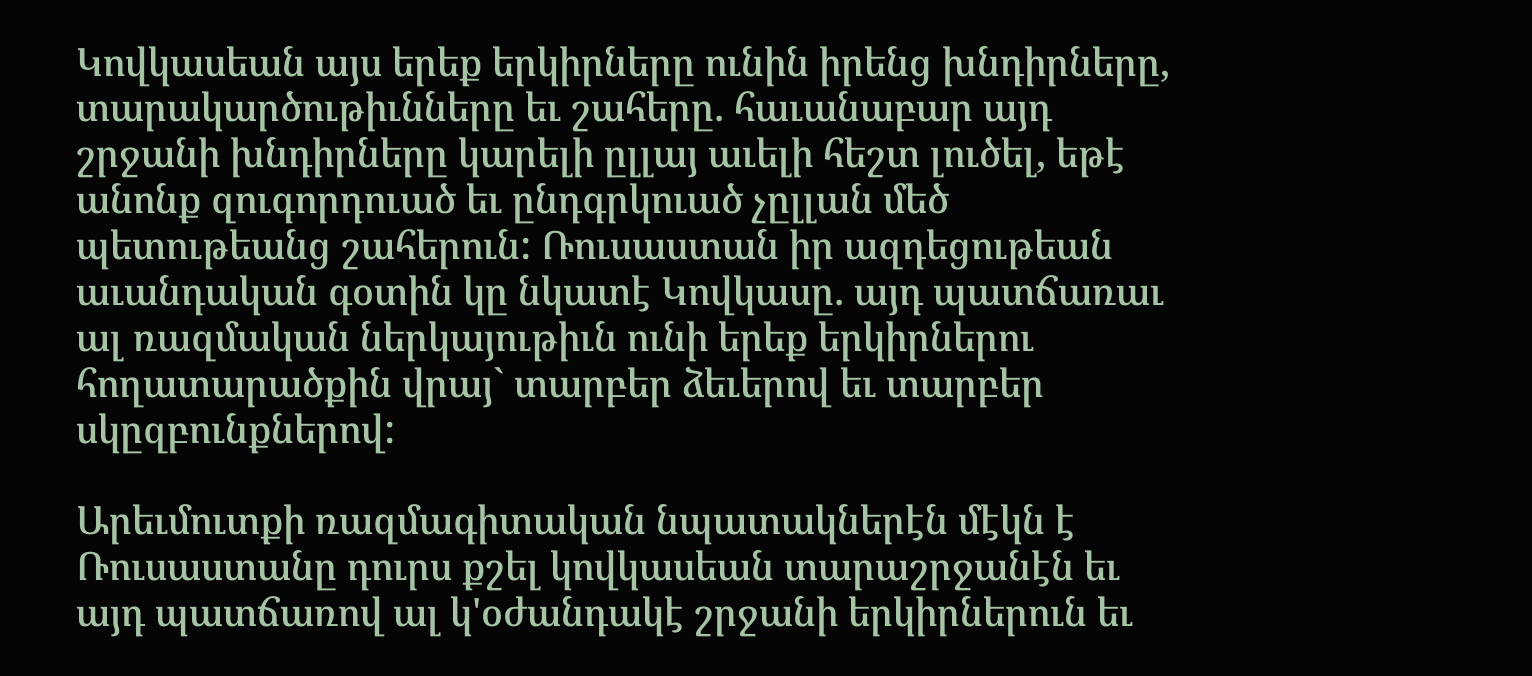Կովկասեան այս երեք երկիրները ունին իրենց խնդիրները, տարակարծութիւնները եւ շահերը. հաւանաբար այդ շրջանի խնդիրները կարելի ըլլայ աւելի հեշտ լուծել, եթէ անոնք զուգորդուած եւ ընդգրկուած չըլլան մեծ պետութեանց շահերուն: Ռուսաստան իր ազդեցութեան աւանդական գօտին կը նկատէ Կովկասը. այդ պատճառաւ ալ ռազմական ներկայութիւն ունի երեք երկիրներու հողատարածքին վրայ` տարբեր ձեւերով եւ տարբեր սկըզբունքներով:

Արեւմուտքի ռազմագիտական նպատակներէն մէկն է Ռուսաստանը դուրս քշել կովկասեան տարաշրջանէն եւ այդ պատճառով ալ կ'օժանդակէ շրջանի երկիրներուն եւ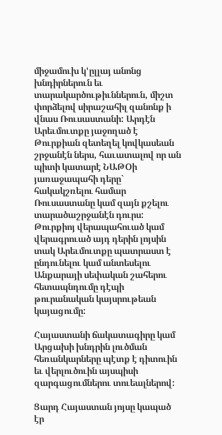միջամուխ կ'ըլլայ անոնց խնդիրներուն եւ տարակարծութիւններուն, միշտ փորձելով սիրաշահիլ զանոնք ի վնաս Ռուսաստանի: Արդէն Արեւմուտքը յաջողած է Թուրքիան զետեղել կովկասեան շրջանէն ներս, հաւատալով որ ան պիտի կատարէ ՆԱԹՕի յառաջապահի դերը` հակակշռելու համար Ռուսաստանը կամ զայն քշելու տարածաշրջանէն դուրս: Թուրքիոյ վերապահուած կամ վերագրուած այդ դերին լոյսին տակ Արեւմուտքը պատրաստ է ընդունելու կամ անտեսելու Անքարայի սեփական շահերու հետապնդումը դէպի թուրանական կայսրութեան կայացումը:

Հայաստանի ճակատագիրը կամ Արցախի խնդրին լուծման հեռանկարները պէտք է դիտուին եւ վերլուծուին այսպիսի զարգացումներու տուեալներով:

Ցարդ Հայաստան յոյսը կապած էր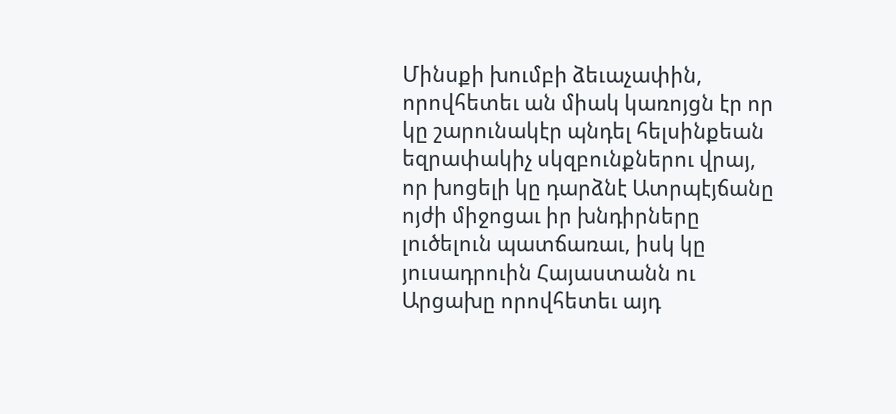Մինսքի խումբի ձեւաչափին, որովհետեւ ան միակ կառոյցն էր որ կը շարունակէր պնդել հելսինքեան եզրափակիչ սկզբունքներու վրայ, որ խոցելի կը դարձնէ Ատրպէյճանը ոյժի միջոցաւ իր խնդիրները լուծելուն պատճառաւ, իսկ կը յուսադրուին Հայաստանն ու Արցախը որովհետեւ այդ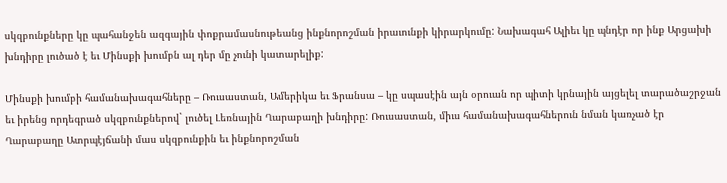սկզբունքները կը պահանջեն ազգային փոքրամասնութեանց ինքնորոշման իրաւունքի կիրարկումը: Նախագահ Ալիեւ կը պնդէր որ ինք Արցախի խնդիրը լուծած է եւ Մինսքի խումբն ալ դեր մը չունի կատարելիք:

Մինսքի խումբի համանախագահները – Ռուսաստան, Ամերիկա եւ Ֆրանսա – կը սպասէին այն օրուան որ պիտի կրնային այցելել տարածաշրջան եւ իրենց որդեգրած սկզբունքներով` լուծել Լեռնային Ղարաբաղի խնդիրը: Ռուսաստան, միւս համանախագահներուն նման կառչած էր Ղարաբաղը Ատրպէյճանի մաս սկզբունքին եւ ինքնորոշման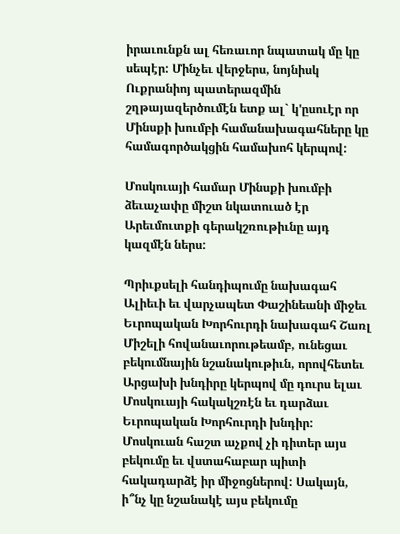իրաւունքն ալ հեռաւոր նպատակ մը կը սեպէր: Մինչեւ վերջերս, նոյնիսկ Ուքրանիոյ պատերազմին շղթայազերծումէն ետք ալ` կ'ըսուէր որ Մինսքի խումբի համանախագահները կը համագործակցին համախոհ կերպով:

Մոսկուայի համար Մինսքի խումբի ձեւաչափը միշտ նկատուած էր Արեւմուտքի գերակշռութիւնը այդ կազմէն ներս:

Պրիւքսելի հանդիպումը նախագահ Ալիեւի եւ վարչապետ Փաշինեանի միջեւ Եւրոպական Խորհուրդի նախագահ Շառլ Միշելի հովանաւորութեամբ, ունեցաւ բեկումնային նշանակութիւն, որովհետեւ Արցախի խնդիրը կերպով մը դուրս ելաւ Մոսկուայի հակակշռէն եւ դարձաւ Եւրոպական Խորհուրդի խնդիր: Մոսկուան հաշտ աչքով չի դիտեր այս բեկումը եւ վստահաբար պիտի հակադարձէ իր միջոցներով: Սակայն, ի՞նչ կը նշանակէ այս բեկումը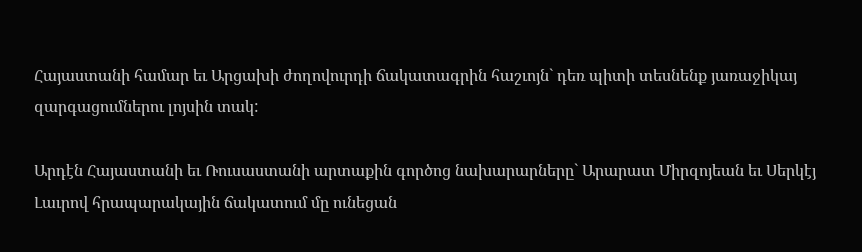Հայաստանի համար եւ Արցախի ժողովուրդի ճակատագրին հաշւոյն` դեռ պիտի տեսնենք յառաջիկայ զարգացումներու լոյսին տակ:

Արդէն Հայաստանի եւ Ռուսաստանի արտաքին գործոց նախարարները` Արարատ Միրզոյեան եւ Սերկէյ Լաւրով հրապարակային ճակատում մը ունեցան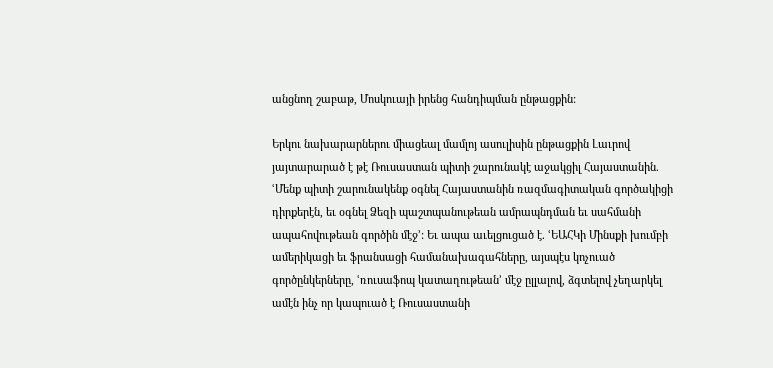անցնող շաբաթ, Մոսկուայի իրենց հանդիպման ընթացքին:

Երկու նախարարներու միացեալ մամլոյ ասուլիսին ընթացքին Լաւրով յայտարարած է թէ Ռուսաստան պիտի շարունակէ աջակցիլ Հայաստանին. ՙՄենք պիտի շարունակենք օգնել Հայաստանին ռազմագիտական գործակիցի դիրքերէն, եւ օգնել Ձեզի պաշտպանութեան ամրապնդման եւ սահմանի ապահովութեան գործին մէջ՚: Եւ ապա աւելցուցած է. ՙԵԱՀԿի Մինսքի խումբի ամերիկացի եւ ֆրանսացի համանախագահները, այսպէս կոչուած գործընկերները, ՙռուսաֆոպ կատաղութեան՚ մէջ ըլլալով, ձգտելով չեղարկել ամէն ինչ որ կապուած է Ռուսաստանի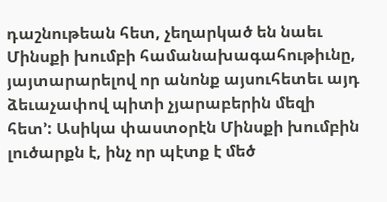դաշնութեան հետ, չեղարկած են նաեւ Մինսքի խումբի համանախագահութիւնը, յայտարարելով որ անոնք այսուհետեւ այդ ձեւաչափով պիտի չյարաբերին մեզի հետ՚: Ասիկա փաստօրէն Մինսքի խումբին լուծարքն է, ինչ որ պէտք է մեծ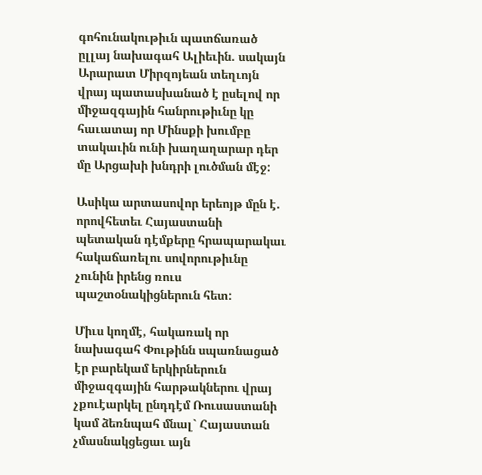գոհունակութիւն պատճառած ըլլայ նախագահ Ալիեւին. սակայն Արարատ Միրզոյեան տեղւոյն վրայ պատասխանած է ըսելով որ միջազգային հանրութիւնը կը հաւատայ որ Մինսքի խումբը տակաւին ունի խաղաղարար դեր մը Արցախի խնդրի լուծման մէջ:

Ասիկա արտասովոր երեոյթ մըն է. որովհետեւ Հայաստանի պետական դէմքերը հրապարակաւ հակաճառելու սովորութիւնը չունին իրենց ռուս պաշտօնակիցներուն հետ:

Միւս կողմէ, հակառակ որ նախագահ Փութինն սպառնացած էր բարեկամ երկիրներուն միջազգային հարթակներու վրայ չքուէարկել ընդդէմ Ռուսաստանի կամ ձեռնպահ մնալ` Հայաստան չմասնակցեցաւ այն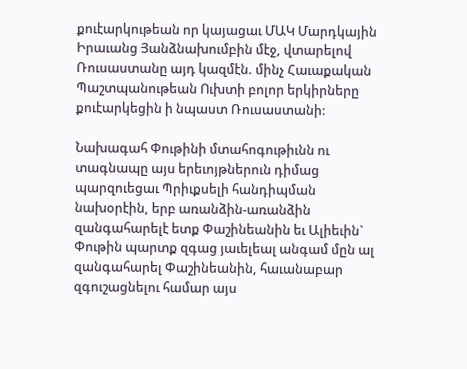քուէարկութեան որ կայացաւ ՄԱԿ Մարդկային Իրաւանց Յանձնախումբին մէջ, վտարելով Ռուսաստանը այդ կազմէն. մինչ Հաւաքական Պաշտպանութեան Ուխտի բոլոր երկիրները քուէարկեցին ի նպաստ Ռուսաստանի:

Նախագահ Փութինի մտահոգութիւնն ու տագնապը այս երեւոյթներուն դիմաց պարզուեցաւ Պրիւքսելի հանդիպման նախօրէին, երբ առանձին-առանձին զանգահարելէ ետք Փաշինեանին եւ Ալիեւին` Փութին պարտք զգաց յաւելեալ անգամ մըն ալ զանգահարել Փաշինեանին, հաւանաբար զգուշացնելու համար այս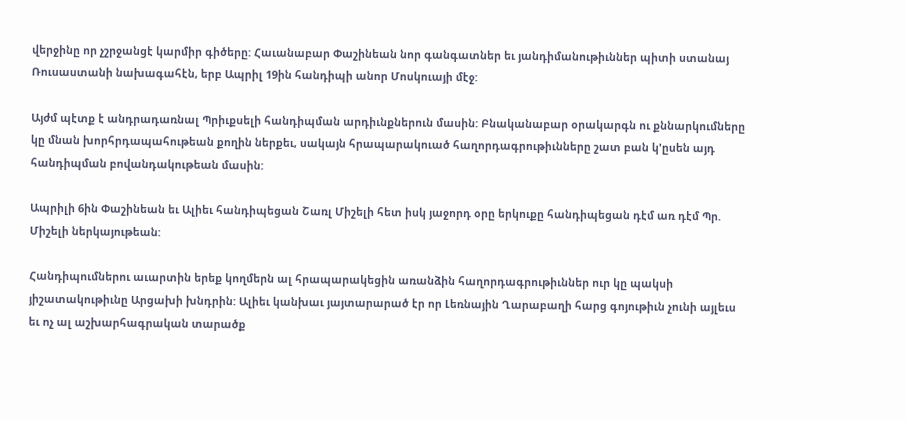վերջինը որ չշրջանցէ կարմիր գիծերը: Հաւանաբար Փաշինեան նոր գանգատներ եւ յանդիմանութիւններ պիտի ստանայ Ռուսաստանի նախագահէն, երբ Ապրիլ 19ին հանդիպի անոր Մոսկուայի մէջ:

Այժմ պէտք է անդրադառնալ Պրիւքսելի հանդիպման արդիւնքներուն մասին: Բնականաբար օրակարգն ու քննարկումները կը մնան խորհրդապահութեան քողին ներքեւ, սակայն հրապարակուած հաղորդագրութիւնները շատ բան կ'ըսեն այդ հանդիպման բովանդակութեան մասին:

Ապրիլի 6ին Փաշինեան եւ Ալիեւ հանդիպեցան Շառլ Միշելի հետ իսկ յաջորդ օրը երկուքը հանդիպեցան դէմ առ դէմ Պր. Միշելի ներկայութեան:

Հանդիպումներու աւարտին երեք կողմերն ալ հրապարակեցին առանձին հաղորդագրութիւններ ուր կը պակսի յիշատակութիւնը Արցախի խնդրին: Ալիեւ կանխաւ յայտարարած էր որ Լեռնային Ղարաբաղի հարց գոյութիւն չունի այլեւս եւ ոչ ալ աշխարհագրական տարածք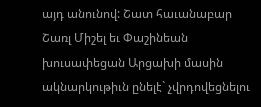այդ անունով: Շատ հաւանաբար Շառլ Միշել եւ Փաշինեան խուսափեցան Արցախի մասին ակնարկութիւն ընելէ` չվրդովեցնելու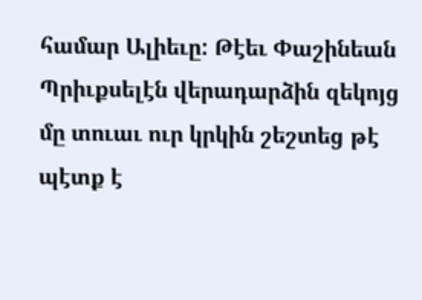համար Ալիեւը: Թէեւ Փաշինեան Պրիւքսելէն վերադարձին զեկոյց մը տուաւ ուր կրկին շեշտեց թէ պէտք է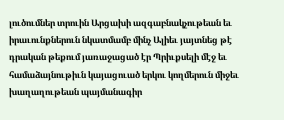լուծումներ տրուին Արցախի ազգաբնակչութեան եւ իրաւունքներուն նկատմամբ մինչ Ալիեւ յայտնեց թէ դրական թեքում յառաջացած էր Պրիւքսելի մէջ եւ համաձայնութիւն կայացուած երկու կողմերուն միջեւ խաղաղութեան պայմանագիր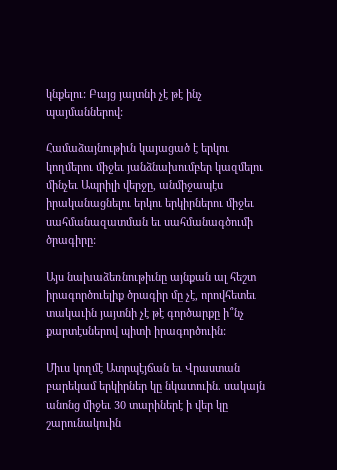կնքելու: Բայց յայտնի չէ թէ ինչ պայմաններով:

Համաձայնութիւն կայացած է երկու կողմերու միջեւ յանձնախումբեր կազմելու մինչեւ Ապրիլի վերջը, անմիջապէս իրականացնելու երկու երկիրներու միջեւ սահմանազատման եւ սահմանագծումի ծրագիրը:

Այս նախաձեռնութիւնը այնքան ալ հեշտ իրագործուելիք ծրագիր մը չէ, որովհետեւ տակաւին յայտնի չէ թէ գործարքը ի՞նչ քարտէսներով պիտի իրագործուին:

Միւս կողմէ Ատրպէյճան եւ Վրաստան բարեկամ երկիրներ կը նկատուին. սակայն անոնց միջեւ 30 տարիներէ ի վեր կը շարունակուին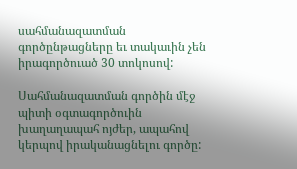սահմանազատման գործընթացները եւ տակաւին չեն իրագործուած 30 տոկոսով:

Սահմանազատման գործին մէջ պիտի օգտագործուին խաղաղապահ ոյժեր, ապահով կերպով իրականացնելու գործը: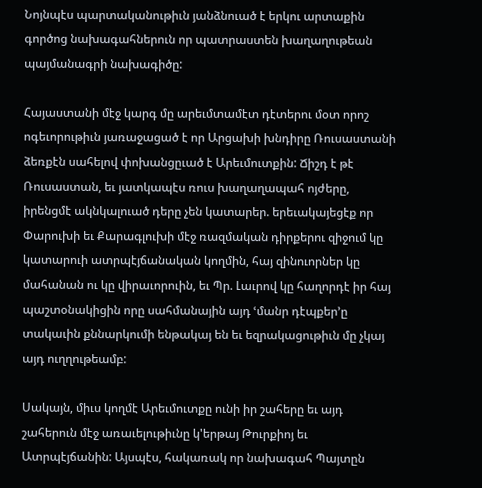Նոյնպէս պարտականութիւն յանձնուած է երկու արտաքին գործոց նախագահներուն որ պատրաստեն խաղաղութեան պայմանագրի նախագիծը:

Հայաստանի մէջ կարգ մը արեւմտամէտ դէտերու մօտ որոշ ոգեւորութիւն յառաջացած է որ Արցախի խնդիրը Ռուսաստանի ձեռքէն սահելով փոխանցըւած է Արեւմուտքին: Ճիշդ է թէ Ռուսաստան, եւ յատկապէս ռուս խաղաղապահ ոյժերը, իրենցմէ ակնկալուած դերը չեն կատարեր. երեւակայեցէք որ Փարուխի եւ Քարագլուխի մէջ ռազմական դիրքերու զիջում կը կատարուի ատրպէյճանական կողմին, հայ զինուորներ կը մահանան ու կը վիրաւորուին, եւ Պր. Լաւրով կը հաղորդէ իր հայ պաշտօնակիցին որը սահմանային այդ ՙմանր դէպքեր՚ը տակաւին քննարկումի ենթակայ են եւ եզրակացութիւն մը չկայ այդ ուղղութեամբ:

Սակայն, միւս կողմէ Արեւմուտքը ունի իր շահերը եւ այդ շահերուն մէջ առաւելութիւնը կ'երթայ Թուրքիոյ եւ Ատրպէյճանին: Այսպէս, հակառակ որ նախագահ Պայտըն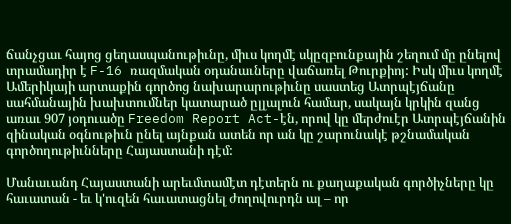ճանչցաւ հայոց ցեղասպանութիւնը, միւս կողմէ սկըզբունքային շեղում մը ընելով տրամադիր է F-16 ռազմական օդանաւները վաճառել Թուրքիոյ: Իսկ միւս կողմէ Ամերիկայի արտաքին գործոց նախարարութիւնը սաստեց Ատրպէյճանը սահմանային խախտումներ կատարած ըլլալուն համար, սակայն կրկին զանց առաւ 907 յօդուածը Freedom Report Act-էն, որով կը մերժուէր Ատրպէյճանին զինական օգնութիւն ընել այնքան ատեն որ ան կը շարունակէ թշնամական գործողութիւնները Հայաստանի դէմ:

Մանաւանդ Հայաստանի արեւմտամէտ դէտերն ու քաղաքական գործիչները կը հաւատան - եւ կ'ուզեն հաւատացնել ժողովուրդն ալ – որ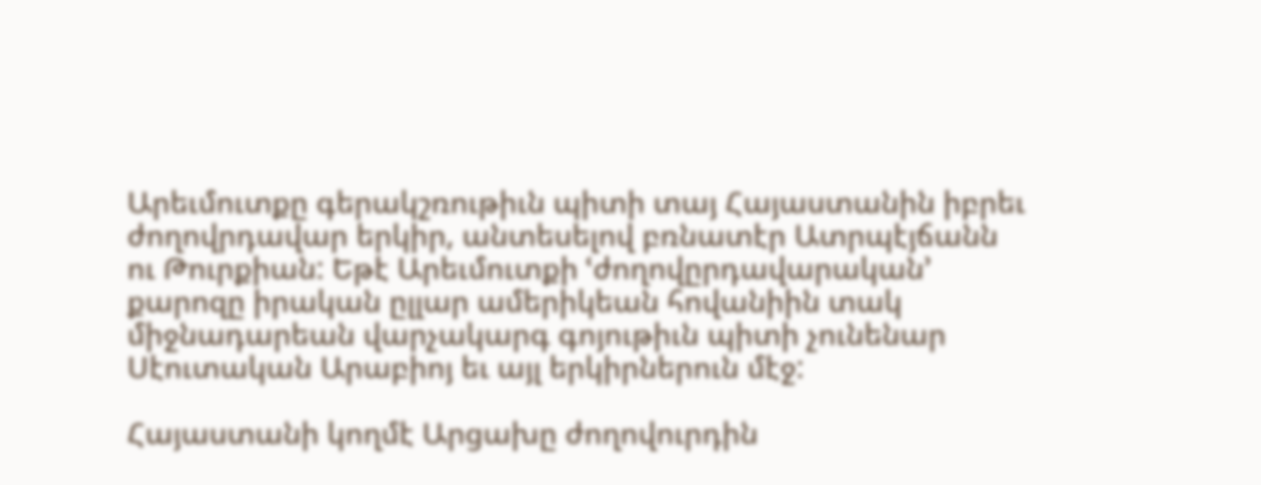Արեւմուտքը գերակշռութիւն պիտի տայ Հայաստանին իբրեւ ժողովրդավար երկիր, անտեսելով բռնատէր Ատրպէյճանն ու Թուրքիան: Եթէ Արեւմուտքի ՙժողովըրդավարական՚ քարոզը իրական ըլլար ամերիկեան հովանիին տակ միջնադարեան վարչակարգ գոյութիւն պիտի չունենար Սէուտական Արաբիոյ եւ այլ երկիրներուն մէջ:

Հայաստանի կողմէ Արցախը ժողովուրդին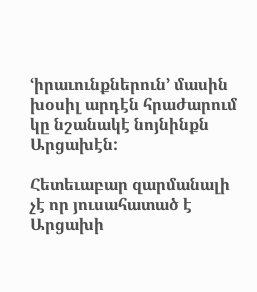ՙիրաւունքներուն՚ մասին խօսիլ արդէն հրաժարում կը նշանակէ նոյնինքն Արցախէն:

Հետեւաբար զարմանալի չէ որ յուսահատած է Արցախի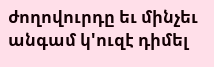ժողովուրդը եւ մինչեւ անգամ կ'ուզէ դիմել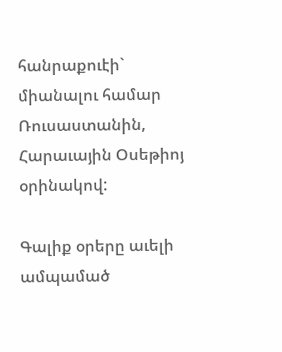հանրաքուէի` միանալու համար Ռուսաստանին, Հարաւային Օսեթիոյ օրինակով:

Գալիք օրերը աւելի ամպամած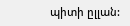պիտի ըլլան: